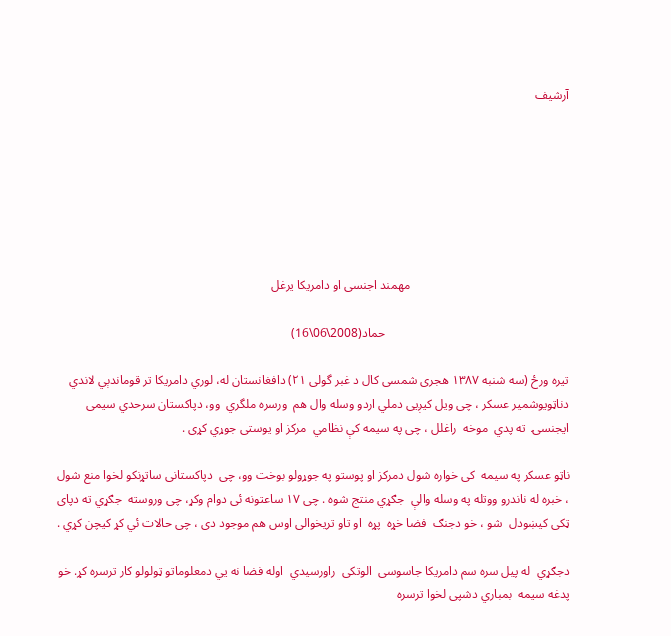آرشیف







                                                   مهمند اجنسى او دامريکا يرغل

                                                           حماد(2008\06\16)

تيره ورځ (سه شنبه ١٣٨٧ هجرى شمسى کال د غبر گولى ٢١) دافغانستان له، لوري دامريکا تر قوماندېي لاندي دناټويوشمير عسکر ، چى ويل کيږيى دملي اردو وسله وال هم  ورسره ملگري  وو، دپاکستان سرحدي سيمى ايجنسۍ  ته پدي  موخه  راغلل ، چى په سيمه کې نظامي  مرکز او يوستى جوړي کړى .

ناټو عسکر په سيمه  کى خواره شول دمرکز او پوستو په جوړولو بوخت وو، چى  دپاکستانى ساتړنکو لخوا منع شول ، خبره له ناندرو ووتله په وسله والې  جګړي منتج شوه . چى ١٧ ساعتونه ئى دوام وکړ، چى وروسته  جګړي ته دپاى ټکى کيښودل  شو ، خو دجنګ  فضا خړه  پړه  او تاو تريخوالى اوس هم موجود دى ، چى حالات ئي کړ کيچن کړي .

دجګړي  له پيل سره سم دامريکا جاسوسى  الوتکى  راورسيدي  اوله فضا نه يي دمعلوماتو ټولولو کار ترسره کړ. خو پدغه سيمه  بمباري دشپى لخوا ترسره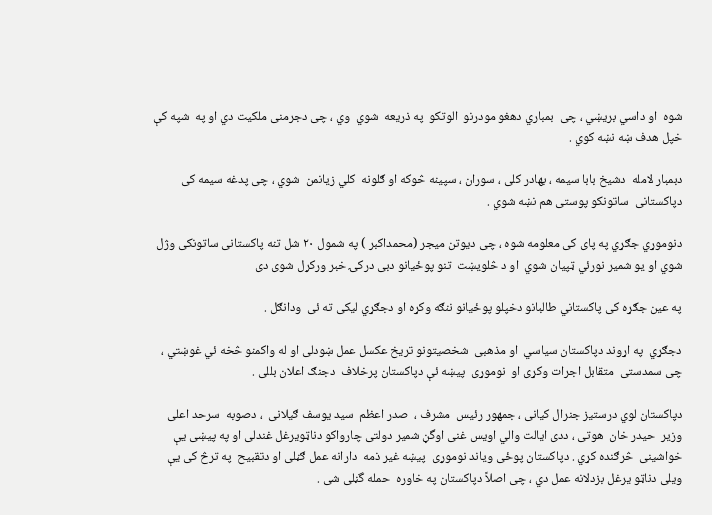شوه  او داسي بريښي ، چى  بمباري دهغو مودرنو  الوتکو  په ذريعه  شوي  وي ، چى دجرمنى ملکيت دي او په  شپه کې  خپل هدف ښه نښه کوي .

دبمبار لامله  دشيخ بابا سيمه ، بهادر کلى ، سوران ، سپينه څوکه او ګلونه  کلي زيانمن  شوي ، چى پدغه سيمه کى دپاکستانى  ساتونکو پوستى هم نښه شوي .

دنوموړي جګړي په پاى کى معلومه شوه ، چى ديوتن ميجر (محمداکبر ) په شمول ٢٠ شل تنه پاکستانى ساتونکى وژل شوي او يو شمير نورئي ټپيان شوي  او د څلويښت  تنو پوځيانو دبى درکۍ خبر ورکړل شوى دى

په عين جګړه کى پاکستاني طالبانو دخپلو پوځيانو ننګه وکړه او دجګړي ليکى ته ئى  ودانګل .

دجګړي  په اړوند دپاکستان سياسي  او مذهبى  شخصيتونو تريخ عکسل عمل ښودلى او له واکمنو څخه ئي غوښتي ، چى سمدستى  متقابل اجرات وکړى او  نوموړى  پيښه ئې دپاکستان پرخلاف  دجنګ اعلان بللى .

دپاکستان لوي درستيز جنرال کيانى ، جمهور رئيس  مشرف ،  صدر اعظم  سيد يوسف ګيلانى  ، دصوبه  سرحد اعلى وزير  حيدر خان  هوتى ، ددى ايالت والي اويس غنى اوگڼ شمير دولتى چارواکو دناټويرغل غندلى او په پيښى يې خواشينى  څرګنده کړي . دپاکستان پوځى وياند نوموړى  پيښه غير ذمه  دارانه عمل ګڼلى او دتقبيح  په ترڅ کى يې ويلى دناټو يرغل بزدلانه عمل دي ، چى اصلاً دپاکستان په خاوره  حمله گڼلى شى .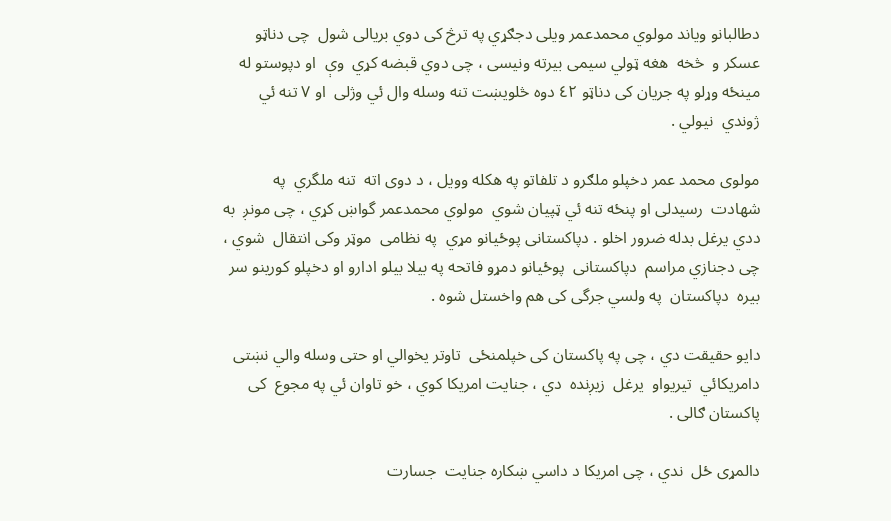دطالبانو وياند مولوي محمدعمر ويلى دجګړي په ترڅ کى دوي بريالى شول  چى دناټو عسکر و  څخه  هغه ټولي سيمى بيرته ونيسى ، چى دوي قبضه کړي  وې  او دپوستو له مينځه وړلو په جريان کى دناټو ٤٢ دوه څلويښت تنه وسله وال ئي وژلى  او ٧ تنه ئي ژوندي  نيولي .

مولوى محمد عمر دخپلو ملګرو د تلفاتو په هکله وويل ، د دوى اته  تنه ملگري  په شهادت  رسيدلى او پنځه تنه ئي ټپيان شوي  مولوي محمدعمر گواښ کړي ، چى مونږ  به ددي يرغل بدله ضرور اخلو . دپاکستانى پوځيانو مړي  په نظامى  موټر وکى انتقال  شوي ، چى دجنازي مراسم  دپاکستانى  پوځيانو دمړو فاتحه په بيلا بيلو ادارو او دخپلو کورينو سر بيره  دپاکستان  په ولسي جرگى کى هم واخستل شوه .

دايو حقيقت دي ، چى په پاکستان کى خپلمنځى  تاوتر يخوالي او حتى وسله والي نښتى دامريکائي  تيريواو  يرغل  زيږنده  دي ، جنايت امريکا کوي ، خو تاوان ئي په مجوع  کى پاکستان ګالى .

دالمړى ځل  ندي ، چى امريکا د داسي ښکاره جنايت  جسارت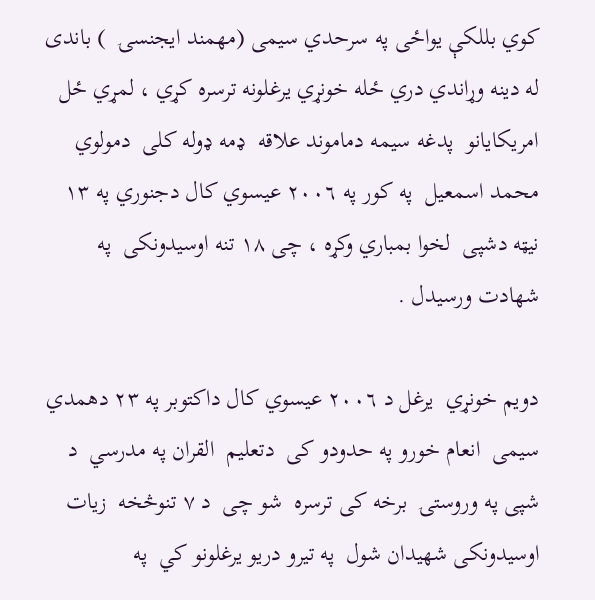کوي بللکې يواځى په سرحدي سيمى (مهمند ايجنسۍ  ) باندى  له دينه وړاندي دري ځله خونړي يرغلونه ترسره کړي ، لمړي ځل امريکايانو  پدغه سيمه دماموند علاقه  ډمه ډوله کلى  دمولوي محمد اسمعيل  په کور په ٢٠٠٦ عيسوي کال دجنوري په ١٣ نيټه دشپى  لخوا بمباري وکړه ، چى ١٨ تنه اوسيدونکى  په شهادت ورسيدل .

دويم خونړي  يرغل د ٢٠٠٦ عيسوي کال داکتوبر په ٢٣ دهمدي سيمى  انعام خورو په حدودو کى  دتعليم  القران په مدرسي  د شپى په وروستۍ  برخه کى ترسره  شو چى  د ٧ تنوڅخه  زيات اوسيدونکى شهيدان شول  په تيرو دريو يرغلونو کي  په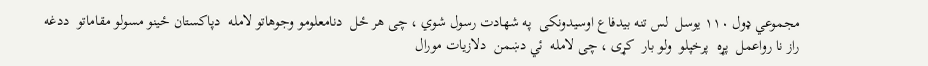مجموعي ډول ١١٠ يوسل  لس تنه بيدفاع اوسيدونکى  په شهادت رسول شوي ، چى هر ځل  دنامعلومو وجوهاتو لامله  دپاکستان ځينو مسولو مقاماتو  ددغه راز نا رواعمل  پړه  پرخپلو  ولو بار  کړى ، چى لامله  ئي دښمن  دلازيات مورال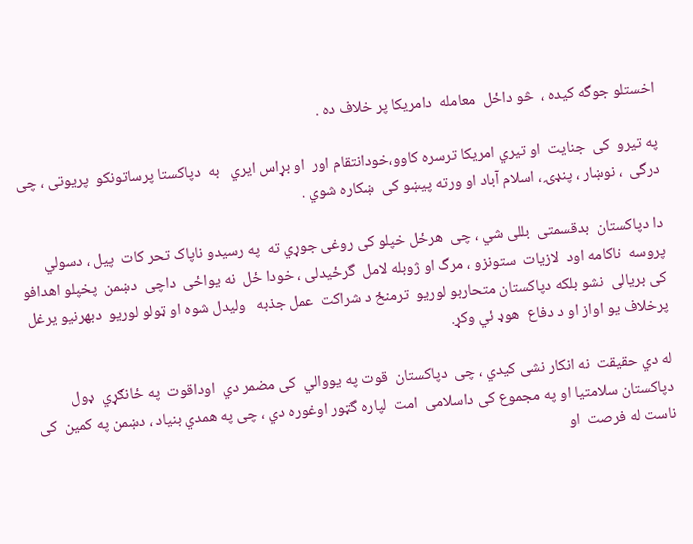اخستلو جوگه کيده ،  څو داځل  معامله  دامريکا پر خلاف ده .

په تيرو  کى  جنايت  او تيري امريکا ترسره کاوو،خودانتقام اور  او بړاس ايري   به  دپاکستا پرساتونکو  پريوتى ، چى  درگى  ، نوښار ، پنډۍ ، اسلام آباد او ورته پيښو کى  ښکاره شوي .

دا دپاکستان  بدقسمتى  بللى شي ، چى  هرځل خپلو کى روغى جوړي ته  په رسيدو ناپاک تحر کات  پيل ، دسولي  پروسه  ناکامه اود  لازيات  ستونزو ، مرگ او ژوبله لامل  گرځيدلى ، خودا ځل  نه يواځى  داچى  دښمن  پخپلو اهدافو کى بريالى  نشو بلکه دپاکستان متحاربو لوريو  ترمنځ د شراکت  عمل جذبه   وليدل شوه او ټولو لوريو  دبهرنيو يرغل  پرخلاف يو اواز او د دفاع  هوډ ئي وکړ.

له دي حقيقت  نه انکار نشى کيدي ، چى  دپاکستان  قوت په يووالي  کى مضمر دي  اوداقوت  په ځانګړي  ډول دپاکستان سلامتيا او په مجموع کى داسلامى  امت  لپاره گټور اوغوره دي ، چى په همدي بنياد ، دښمن په کمين  کى ناست له فرصت  او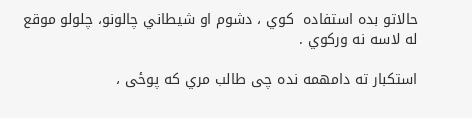حالاتو بده استفاده  کوي ، دشوم او شيطاني چالونو، چلولو موقع له لاسه نه ورکوي .

استکبار ته دامهمه نده چى طالب مري که پوځى ،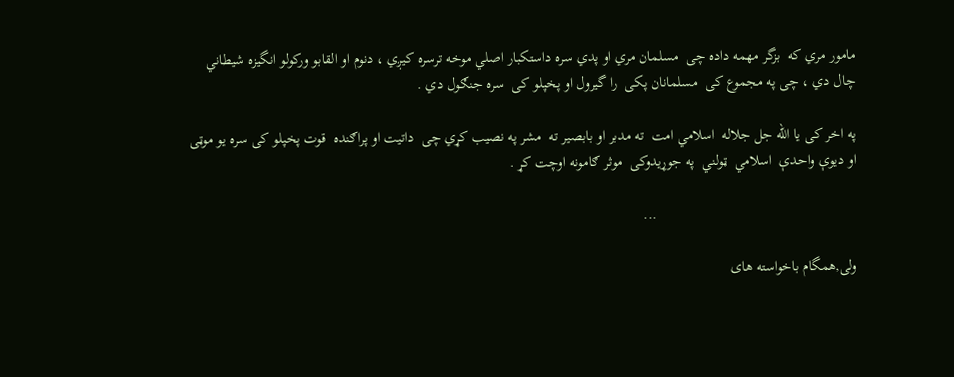مامور مري که  بزگر مهمه داده چى  مسلمان مري او پدي سره داستکبار اصلي موخه ترسره کيږي ، دنوم او القابو ورکولو انگيزه شيطاني  چال دي ، چى په مجموع کى  مسلمانان پکى  را گيرول او پخپلو کى  سره جنګول دي .

په اخر کى يا الله جل جلاله  اسلامي امت  ته مدبر او بابصير ته  مشر په نصيب کړي چى  داتيت او پراګنده  قوت پخپلو کى سره يو موټى  او ديوې واحدې  اسلامي  ټولني  په جوړيدوکى  موثر ګامونه اوچت کړ .

                                                     ...

ولی,همگام باخواسته های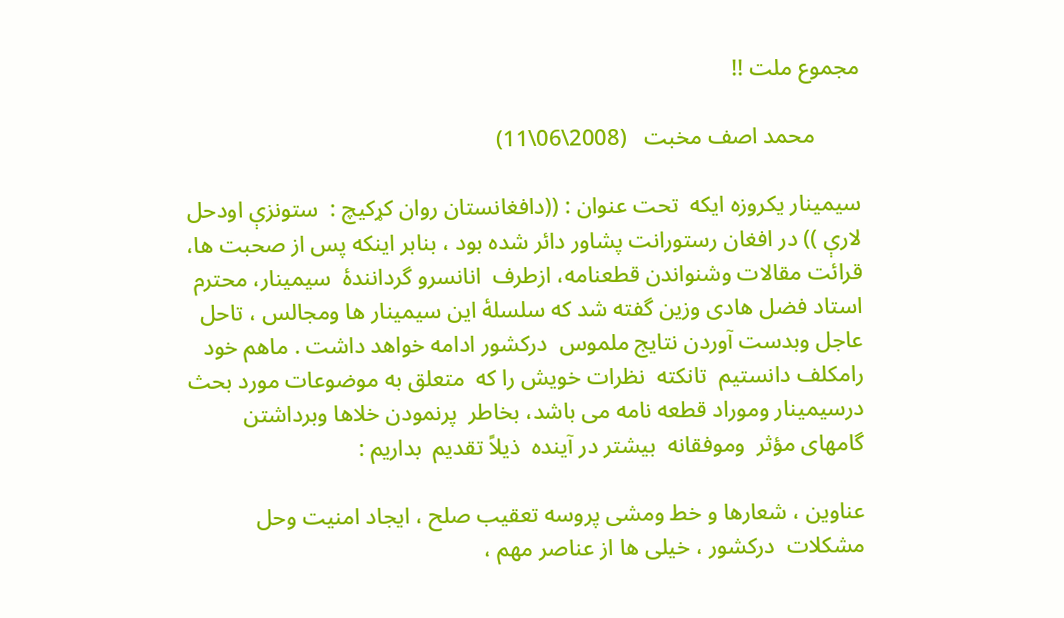مجموع ملت !!

        محمد اصف مخبت   (2008\06\11)

سيمينار يکروزه ايکه  تحت عنوان : ((دافغانستان روان کړکيچ :  ستونزې اودحل لارې )) در افغان رستورانت پشاور دائر شده بود ، بنابر اينکه پس از صحبت ها، قرائت مقالات وشنواندن قطعنامه، ازطرف  انانسرو گردانندۀ  سيمينار، محترم استاد فضل هادى وزين گفته شد که سلسلۀ اين سيمينار ها ومجالس ، تاحل عاجل وبدست آوردن نتايج ملموس  درکشور ادامه خواهد داشت . ماهم خود رامکلف دانستيم  تانکته  نظرات خويش را که  متعلق به موضوعات مورد بحث درسيمينار وموراد قطعه نامه مى باشد، بخاطر  پرنمودن خلاها وبرداشتن گامهاى مؤثر  وموفقانه  بيشتر در آينده  ذيلاً تقديم  بداريم :

عناوين ، شعارها و خط ومشى پروسه تعقيب صلح ، ايجاد امنيت وحل مشکلات  درکشور ، خيلى ها از عناصر مهم ،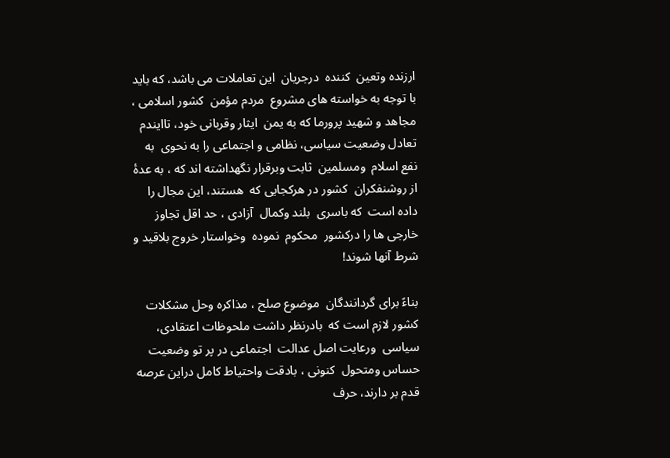ارزنده وتعين  کننده  درجريان  اين تعاملات مى باشد، که بايد با توجه به خواسته هاى مشروع  مردم مؤمن  کشور اسلامى ، مجاهد و شهيد پرورما که به يمن  ايثار وقربانى خود، تاايندم تعادل وضعيت سياسى، نظامى و اجتماعى را به نحوى  به نفع اسلام  ومسلمين  ثابت وبرقرار نگهداشته اند که ، به عدۀ از روشنفکران  کشور در هرکجايى که  هستند، اين مجال را داده است  که باسرى  بلند وکمال  آزادى ، حد اقل تجاوز خارجى ها را درکشور  محکوم  نموده  وخواستار خروج بلاقيد و شرط آنها شوند!

بناءً براى گردانندگان  موضوع صلح ، مذاکره وحل مشکلات  کشور لازم است که  بادرنظر داشت ملحوظات اعتقادى، سياسى  ورعايت اصل عدالت  اجتماعى در پر تو وضعيت  حساس ومتحول  کنونى ، بادقت واحتياط کامل دراين عرصه قدم بر دارند، حرف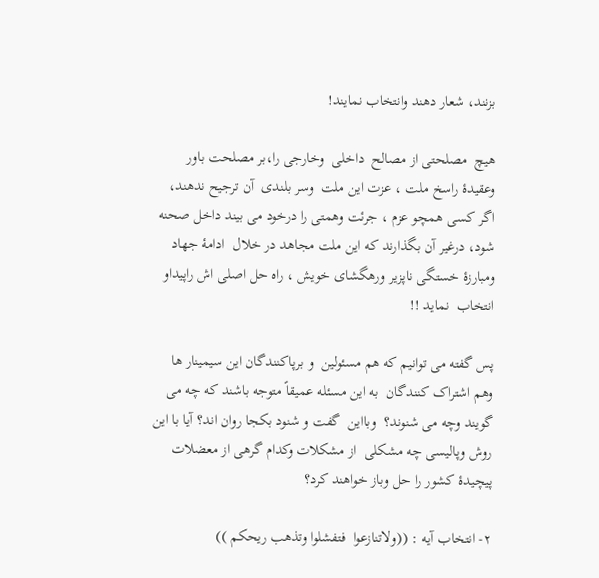بزنند، شعار دهند وانتخاب نمايند!

هيچ  مصلحتى از مصالح  داخلى  وخارجى را،بر مصلحت باور وعقيدۀ راسخ ملت ، عزت اين ملت  وسر بلندى  آن ترجيح ندهند، اگر کسى همچو عزم ، جرئت وهمتى را درخود مى بيند داخل صحنه شود، درغير آن بگذارند که اين ملت مجاهد در خلال  ادامۀ جهاد ومبارزۀ خستگى ناپزير ورهگشاى خويش ، راه حل اصلى اش راپيداو انتخاب  نمايد !!

پس گفته مى توانيم که هم مسئولين  و برپاکنندگان اين سيمينار ها وهم اشتراک کنندگان  به اين مسئله عميقاً متوجه باشند که چه مى گويند وچه مى شنوند؟  وبااين  گفت و شنود بکجا روان اند؟ آيا با اين  روش وپاليسى چه مشکلى  از مشکلات وکدام گرهى از معضلات  پيچيدۀ کشور را حل وباز خواهند کرد؟

٢- انتخاب آيه : ((ولاتنازعوا  فتفشلوا وتذهب ريحکم ))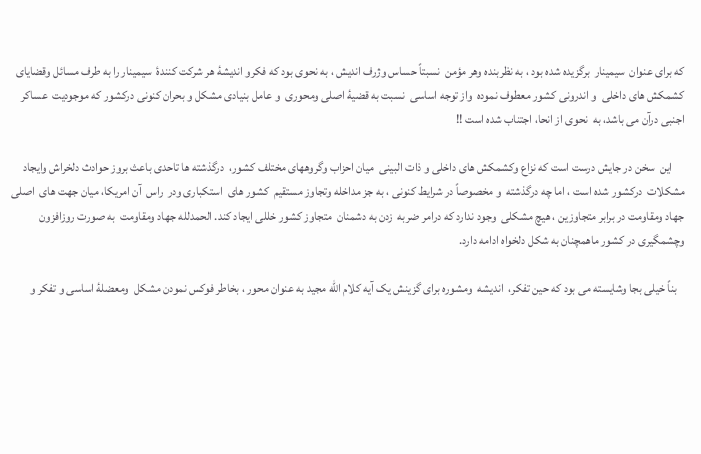که براى عنوان  سيمينار  برگزيده شده بود ، به نظربنده وهر مؤمن  نسبتاً حساس وژرف انديش ، به نحوى بود که فکرو انديشۀ هر شرکت کنندۀ  سيمينار را به طرف مسائل وقضاياى  کشمکش هاى داخلى  و اندرونى کشور معطوف نموده  واز توجه اساسى  نسبت به قضيۀ اصلى ومحورى  و عامل بنيادى مشکل و بحران کنونى درکشور که موجوديت  عساکر اجنبى درآن مى باشد، به  نحوى از انحا، اجتناب شده است !!

     اين  سخن در جايش درست است که نزاع وکشمکش هاى داخلى و ذات البينى  ميان احزاب وگروههاى مختلف کشور،  درگذشته ها تاحدى باعث بروز حوادث دلخراش وايجاد مشکلات  درکشور شده است ، اما چه درگذشته  و مخصوصاً در شرايط کنونى ، به جز مداخله وتجاوز مستقيم  کشور هاى  استکبارى ودر  راس  آن امريکا، ميان جهت هاى  اصلى جهاد ومقاومت در برابر متجاوزين ، هيچ مشکلى  وجود ندارد که درامر ضربه  زدن به دشمنان  متجاوز کشور خللى ايجاد کند. الحمدلله جهاد ومقاومت  به صورت روزافزون وچشمگيرى در کشور ماهمچنان به شکل دلخواه ادامه دارد.

   بناً خيلى بجا وشايسته مى بود که حين تفکر،  انديشه  ومشوره براى گزينش يک آيه کلام الله مجيد به عنوان محور ، بخاطر فوکس نمودن مشکل  ومعضلۀ اساسى و تفکر و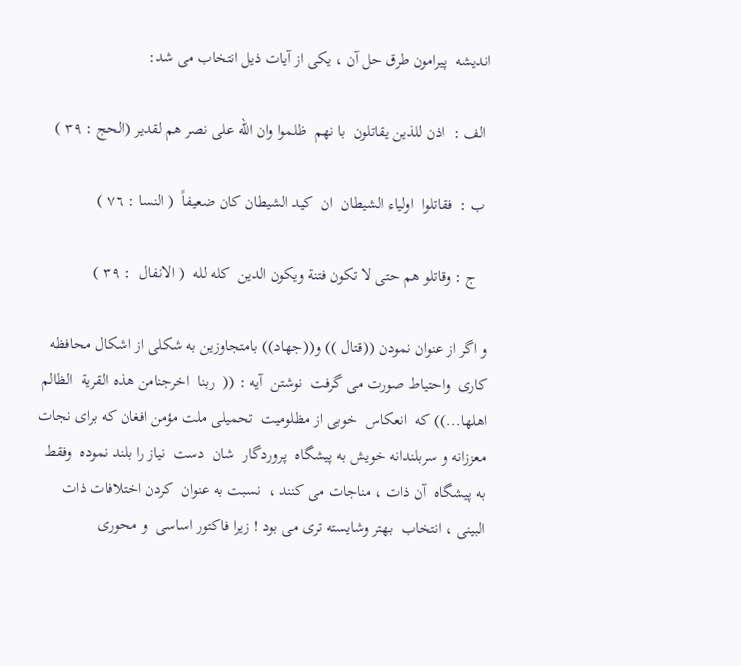انديشه  پيرامون طرق حل آن ، يکى از آيات ذيل انتخاب مى شد:

 الف :  اذن للذين يقاتلون  با نهم  ظلموا وان الله على نصر هم لقدير (الحج : ٣٩ )

 ب :  فقاتلوا  اولياء الشيطان  ان  کيد الشيطان کان ضعيفاً  ( النسا : ٧٦ )

   ج : وقاتلو هم حتى لا تکون فتنة ويکون الدين  کله لله  ( الانفال  : ٣٩ )

و اگر از عنوان نمودن ((قتال )) و((جهاد)) بامتجاوزين به شکلى از اشکال محافظه کارى  واحتياط صورت مى گرفت  نوشتن  آيه : ((  ربنا  اخرجنامن هذه القرية  الظالم  اهلها...)) که  انعکاس  خوبى از مظلوميت  تحميلى ملت مؤمن افغان که براى نجات معززانه و سربلندانه خويش به پيشگاه  پروردگار  شان  دست  نياز را بلند نموده  وفقط  به پيشگاه  آن ذات ، مناجات مى کنند ،  نسبت به عنوان  کردن اختلافات ذات البينى ، انتخاب  بهتر وشايسته ترى مى بود ! زيرا فاکتور اساسى  و محورى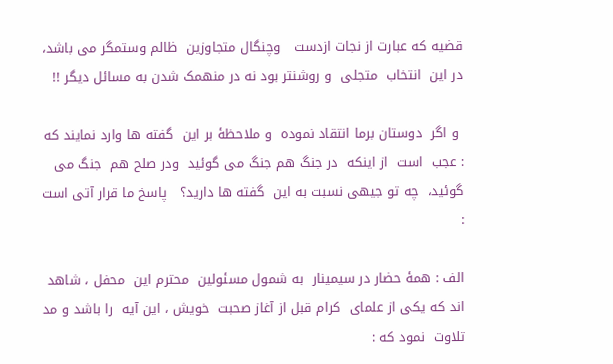قضيه که عبارت از نجات ازدست   وچنگال متجاوزين  ظالم وستمگر مى باشد، در اين  انتخاب  متجلى  و روشنتر بود نه در منهمک شدن به مسائل ديگر !!

 و اگر  دوستان برما انتقاد نموده  و ملاحظۀ بر اين  گفته ها وارد نمايند که : عجب  است  از اينکه  در جنگ هم جنگ مى گوئيد  ودر صلح هم  جنگ مى گوئيد،  چه تو جيهى نسبت به اين  گفته ها داريد؟   پاسخ ما قرار آتى است :

الف : همۀ حضار در سيمينار  به شمول مسئولين  محترم اين  محفل ، شاهد اند که يکى از علماى  کرام قبل از آغاز صحبت  خويش ، اين آيه  را باشد و مد تلاوت  نمود که :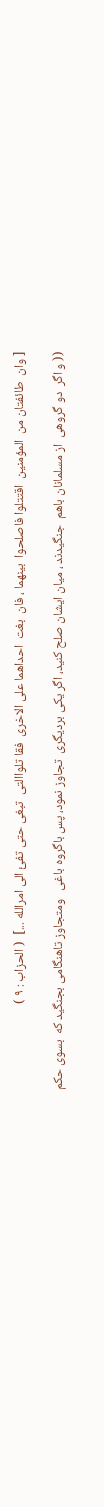[ وان  طائفتان من  المؤمنين  اقتتلوا فاصلحوا  بينهما ، فان  بغت  احداهما على الاخرى  فقا تلواالتى  تبغى حتى تفئ الى امرالله ...]  ( الحزاب : ٩ )

(( و اگر  دو گروهى  از مسلمانان باهم  جنگيدند ، ميان ايشان صلح کنيد، اگر يکى برديگرى  تجاوز نمود، پس باگروه باغى   ومتجاوز تاهنگامى بجنگيد که  بسوى حکم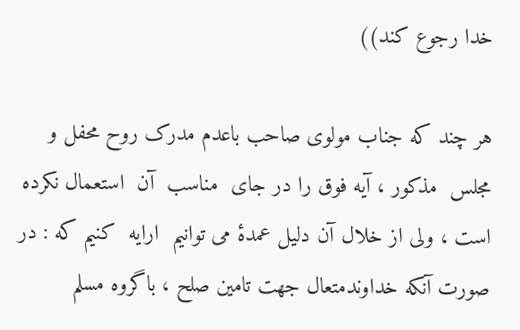خدا رجوع کند))

هر چند که جناب مولوى صاحب باعدم مدرک روح محفل و مجلس  مذکور ، آيه فوق را در جاى  مناسب  آن  استعمال نکرده است ، ولى از خلال آن دليل عمدۀ مى توانيم  ارايه  کنيم که : در صورت آنکه خداوندمتعال جهت تامين صلح ، باگروه مسلم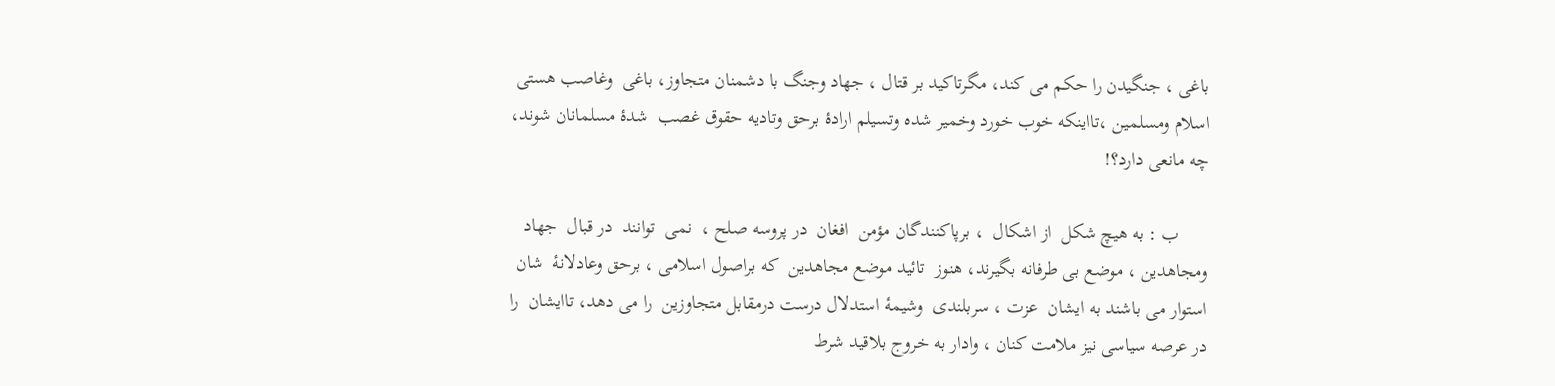باغى ، جنگيدن را حکم مى کند، مگرتاکيد بر قتال ، جهاد وجنگ با دشمنان متجاوز، باغى  وغاصب هستى  اسلام ومسلمين ،تااينکه خوب خورد وخمير شده وتسيلم ارادۀ برحق وتاديه حقوق غصب  شدۀ مسلمانان شوند، چه مانعى دارد؟!

      ب : به هيچ شکل  از اشکال  ، برپاکنندگان مؤمن  افغان  در پروسه صلح ،  نمى  توانند  در قبال  جهاد ومجاهدين ، موضع بى طرفانه بگيرند، هنوز  تائيد موضع مجاهدين  که براصول اسلامى ، برحق وعادلانۀ  شان استوار مى باشند به ايشان  عزت ، سربلندى  وشيمۀ استدلال درست درمقابل متجاوزين  را مى دهد، تاايشان  را در عرصه سياسى نيز ملامت کنان ، وادار به خروج بلاقيد شرط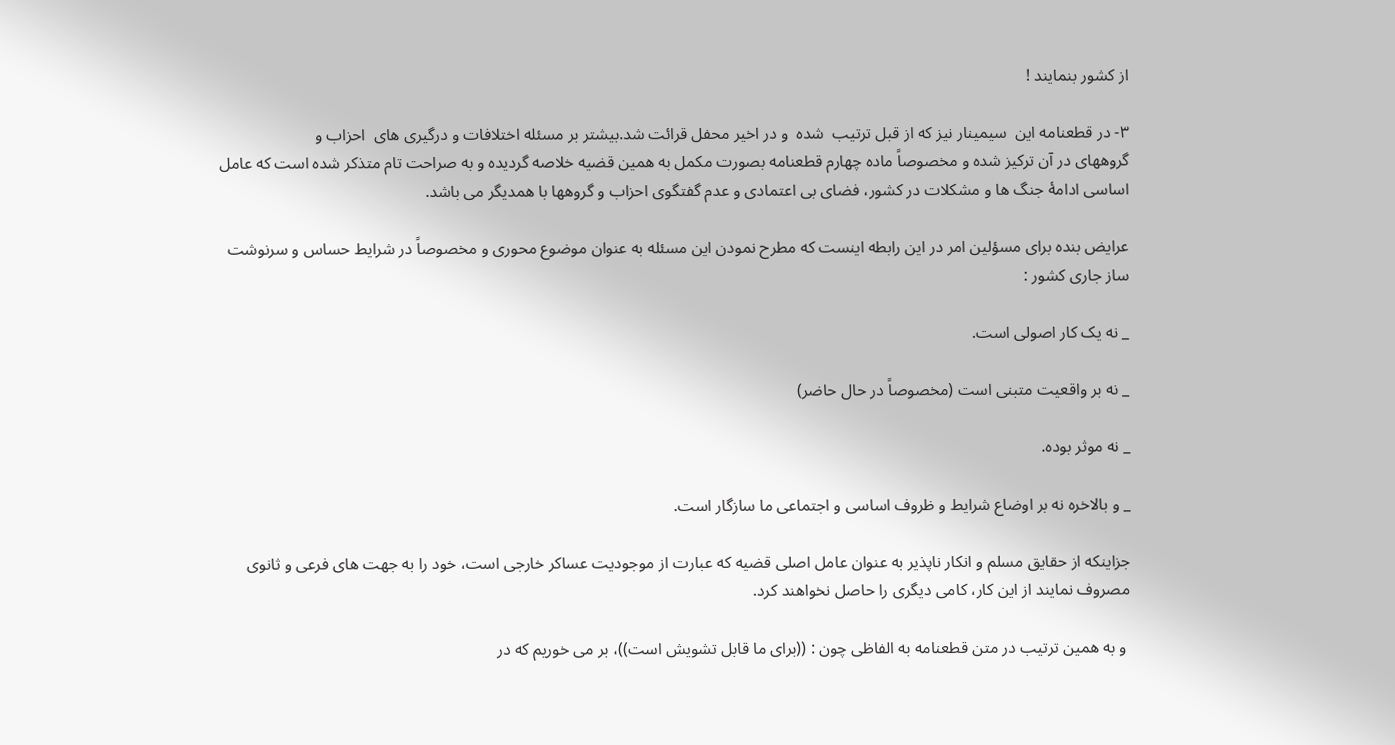از کشور بنمايند !

٣- در قطعنامه اين  سيمينار نيز که از قبل ترتيب  شده  و در اخير محفل قرائت شد.بيشتر بر مسئله اختلافات و درگيرى هاى  احزاب و
گروههاى در آن ترکيز شده و مخصوصاً ماده چهارم قطعنامه بصورت مکمل به همين قضيه خلاصه گرديده و به صراحت تام متذکر شده است که عامل اساسى ادامۀ جنگ ها و مشکلات در کشور، فضاى بى اعتمادى و عدم گفتگوى احزاب و گروهها با همديگر مى باشد.

عرايض بنده براى مسؤلين امر در اين رابطه اينست که مطرح نمودن اين مسئله به عنوان موضوع محورى و مخصوصاً در شرايط حساس و سرنوشت ساز جارى کشور :

_ نه يک کار اصولى است.

_ نه بر واقعيت متبنى است (مخصوصاً در حال حاضر)

_ نه موثر بوده.

_ و بالاخره نه بر اوضاع شرايط و ظروف اساسى و اجتماعى ما سازگار است.

جزاينکه از حقايق مسلم و انکار ناپذير به عنوان عامل اصلى قضيه که عبارت از موجوديت عساکر خارجى است، خود را به جهت هاى فرعى و ثانوى مصروف نمايند از اين کار، کامى ديگرى را حاصل نخواهند کرد.

 و به همين ترتيب در متن قطعنامه به الفاظى چون : ((براى ما قابل تشويش است))، بر مى خوريم که در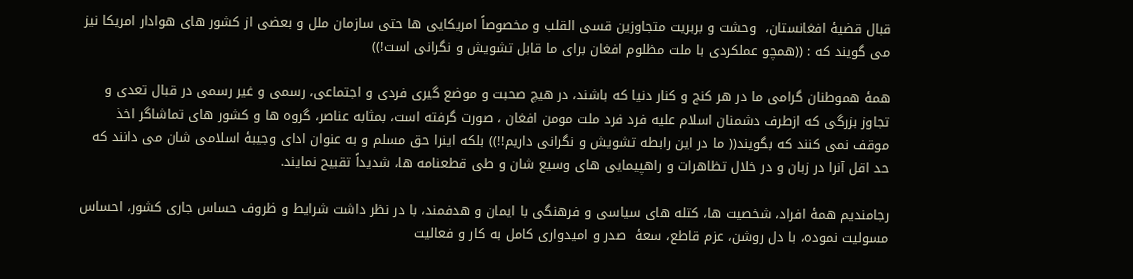قبال قضيۀ افغانستان،  وحشت و بربريت متجاوزين قسى القلب و مخصوصاً امريکايى ها حتى سازمان ملل و بعضى از کشور هاى هوادار امريکا نيز مى گويند که : ((همچو عملکردى با ملت مظلوم افغان براى ما قابل تشويش و نگرانى است!))

همۀ هموطنان گرامى ما در هر کنج و کنار دنيا که باشند، در هيچ صحبت و موضع گيرى فردى و اجتماعى، رسمى و غير رسمى در قبال تعدى و تجاوز بزرگى که ازطرف دشمنان اسلام عليه فرد فرد ملت مومن افغان ، صورت گرفته است، بمثابه عناصر، گروه ها و کشور هاى تماشاگر اخذ موقف نمى کنند که بگويند(( ما در اين رابطه تشويش و نگرانى داريم!!)) بلکه اينرا حق مسلم و به عنوان اداى وجيبۀ اسلامى شان مى دانند که حد اقل آنرا در زبان و در خلال تظاهرات و راهپيمايى هاى وسيع شان و طى قطعنامه ها، شديداً تقبيح نمايند.

رجامنديم همۀ افراد، شخصيت ها، کتله هاى سياسى و فرهنگى با ايمان و هدفمند، با در نظر داشت شرايط و ظروف حساس جارى کشور، احساس مسوليت نموده، با دل روشن، عزم قاطع، سعۀ  صدر و اميدوارى کامل به کار و فعاليت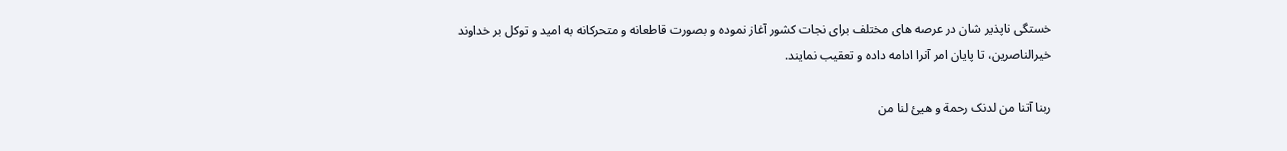خستگى ناپذير شان در عرصه هاى مختلف براى نجات کشور آغاز نموده و بصورت قاطعانه و متحرکانه به اميد و توکل بر خداوند خيرالناصرين، تا پايان امر آنرا ادامه داده و تعقيب نمايند.

ربنا آتنا من لدنک رحمة و هيئ لنا من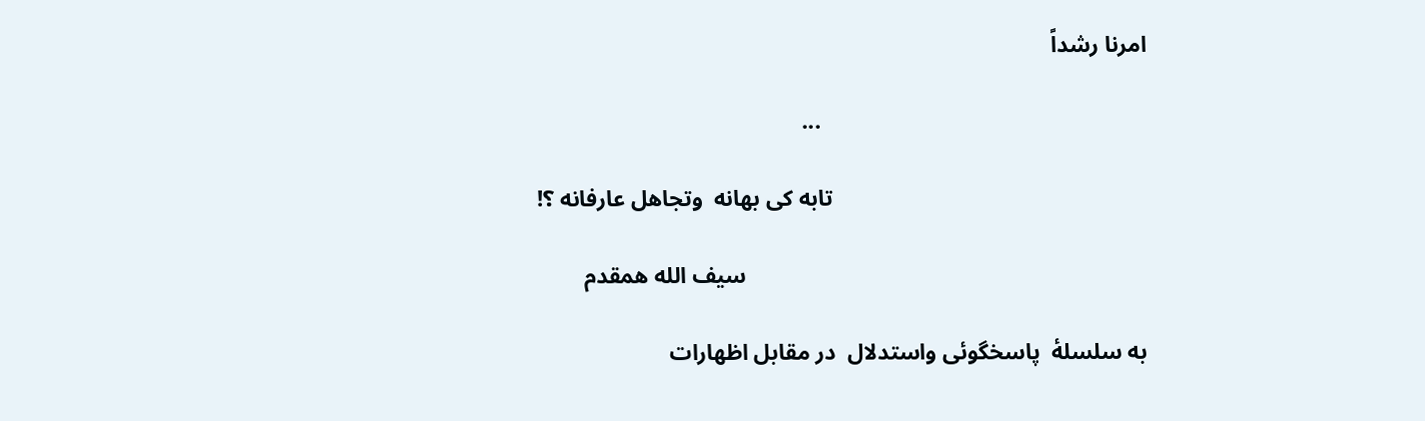امرنا رشداً

                                                         ...

                                                       تابه کى بهانه  وتجاهل عارفانه ؟!

                                                                      سیف الله همقدم

به سلسلۀ  پاسخگوئى واستدلال  در مقابل اظهارات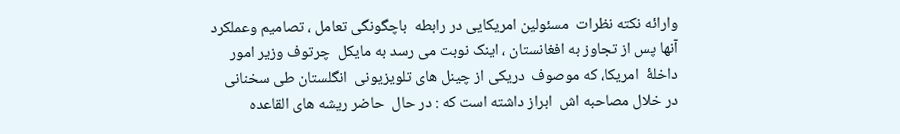وارائه نکته نظرات  مسئولين امريکايى در رابطه  باچگونگى تعامل ، تصاميم وعملکرد آنها پس از تجاوز به افغانستان ، اينک نوبت مى رسد به مايکل  چرتوف وزير امور داخلۀ  امريکا، که موصوف  دريکى از چينل هاى تلويزيونى  انگلستان طى سخنانى در خلال مصاحبه اش  ابراز داشته است که : در حال  حاضر ريشه هاى القاعده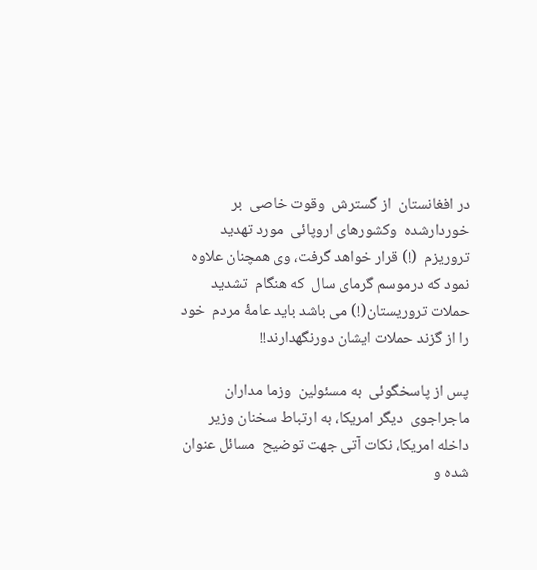در افغانستان  از گسترش  وقوت خاصى  بر خوردارشده  وکشورهاى اروپائى  مورد تهديد تروريزم  (!) قرار خواهد گرفت، وى همچنان علاوه نمود که درموسم گرماى سال  که هنگام  تشديد حملات تروريستان(!) مى باشد بايد عامۀ مردم  خود را از گزند حملات ايشان دورنگهدارند!!

پس از پاسخگوئى  به مسئولين  وزما مداران ماجراجوى  ديگر امريکا، به ارتباط سخنان وزير داخله امريکا، نکات آتى جهت توضيح  مسائل عنوان شده و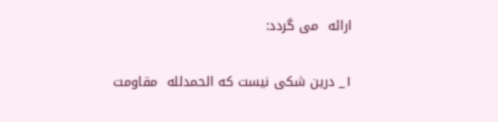ارائه  مى گردد:

١_ درين شکى نيست که الحمدلله  مقاومت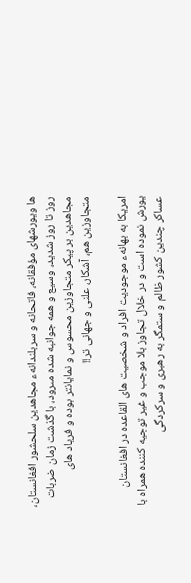ها ويورشهاى مؤفقانه، فاتحانه و سربلندانهء مجاهدين سلحشور افغانستان، روز تا روز شديد، وسيع و همه جوانبه شده مىرود، با گذشت زمان ضربات مجاهدين بر پيکر متجاوزين محسوس و نمايانتر بوده و فرياد هاى متجاوزين هم، آشکار، علنى و جهانى تر!!

امريکا به بهانهء موجوديت افراد و شخصيت هاى القاعده در افغانستان يورش نموده است و در خلال تجاوز بلا موجب و غير توجيه کننده همراه با عساکر چندين کشور ظالم و ستمگر به رهبرى و سرکردگى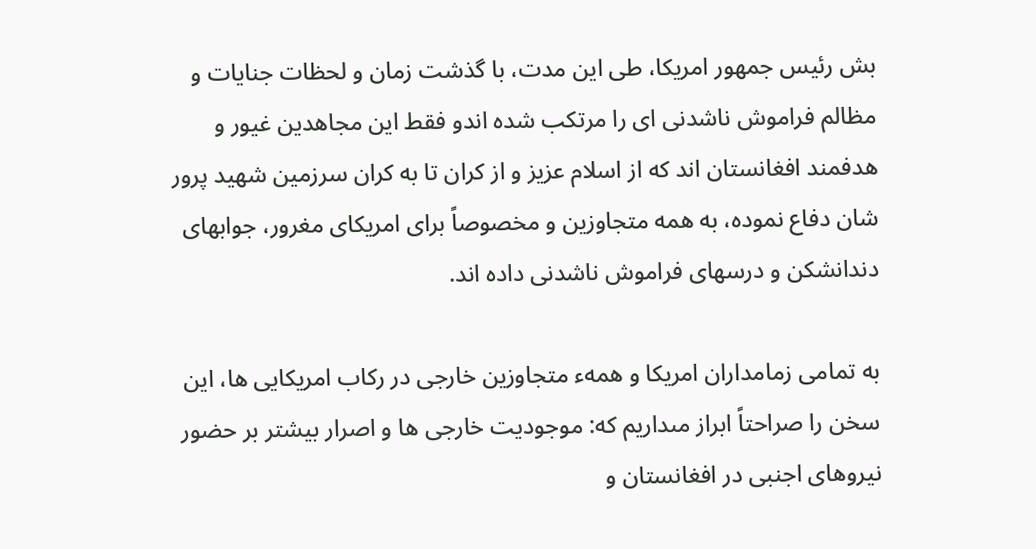بش رئيس جمهور امريکا، طى اين مدت، با گذشت زمان و لحظات جنايات و مظالم فراموش ناشدنى اى را مرتکب شده اندو فقط اين مجاهدين غيور و هدفمند افغانستان اند که از اسلام عزيز و از کران تا به کران سرزمين شهيد پرور شان دفاع نموده، به همه متجاوزين و مخصوصاً براى امريکاى مغرور، جوابهاى دندانشکن و درسهاى فراموش ناشدنى داده اند.

به تمامى زمامداران امريکا و همهء متجاوزين خارجى در رکاب امريکايى ها، اين سخن را صراحتاً ابراز مىداريم که: موجوديت خارجى ها و اصرار بيشتر بر حضور نيروهاى اجنبى در افغانستان و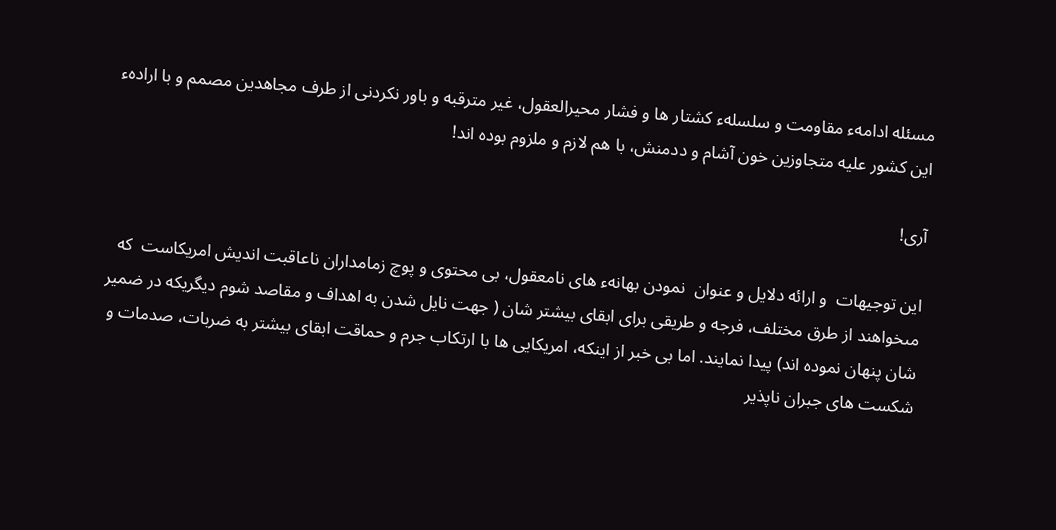مسئله ادامهء مقاومت و سلسلهء کشتار ها و فشار محيرالعقول، غير مترقبه و باور نکردنى از طرف مجاهدين مصمم و با ارادهء اين کشور عليه متجاوزين خون آشام و ددمنش، با هم لازم و ملزوم بوده اند!

آرى!

اين توجيهات  و ارائه دلايل و عنوان  نمودن بهانهء هاى نامعقول، بى محتوى و پوچ زمامداران ناعاقبت انديش امريکاست  که مىخواهند از طرق مختلف، فرجه و طريقى براى ابقاى بيشتر شان ( جهت نايل شدن به اهداف و مقاصد شوم ديگريکه در ضمير شان پنهان نموده اند) پيدا نمايند. اما بى خبر از اينکه، امريکايى ها با ارتکاب جرم و حماقت ابقاى بيشتر به ضربات، صدمات و شکست هاى جبران ناپذير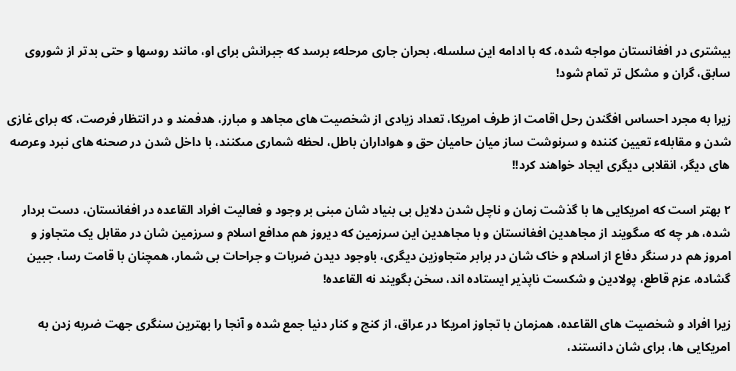بيشترى در افغانستان مواجه شده، که با ادامه اين سلسله، بحران جارى مرحلهء برسد که جبرانش براى او، مانند روسها و حتى بدتر از شوروى سابق، گران و مشکل تر تمام شود!

زيرا به مجرد احساس افگندن رحل اقامت از طرف امريکا، تعداد زيادى از شخصيت هاى مجاهد و مبارز، هدفمند و در انتظار فرصت، که براى غازى شدن و مقابلهء تعيين کننده و سرنوشت ساز ميان حاميان حق و هواداران باطل، لحظه شمارى مىکنند، با داخل شدن در صحنه هاى نبرد وعرصه هاى ديگر، انقلابى ديگرى ايجاد خواهند کرد!!

٢ بهتر است که امريکايى ها با گذشت زمان و ناچل شدن دلايل بى بنياد شان مبنى بر وجود و فعاليت افراد القاعده در افغانستان، دست بردار شده، هر چه که مىگويند از مجاهدين افغانستان و با مجاهدين اين سرزمين که ديروز هم مدافع اسلام و سرزمين شان در مقابل يک متجاوز و امروز هم در سنگر دفاع از اسلام و خاک شان در برابر متجاوزين ديگرى، باوجود ديدن ضربات و جراحات بى شمار، همچنان با قامت رسا، جبين گشاده، عزم قاطع، پولادين و شکست ناپذير ايستاده اند، سخن بگويند نه القاعده!

زيرا افراد و شخصيت هاى القاعده، همزمان با تجاوز امريکا در عراق، از کنج و کنار دنيا جمع شده و آنجا را بهترين سنگرى جهت ضربه زدن به امريکايى ها، براى شان دانستند،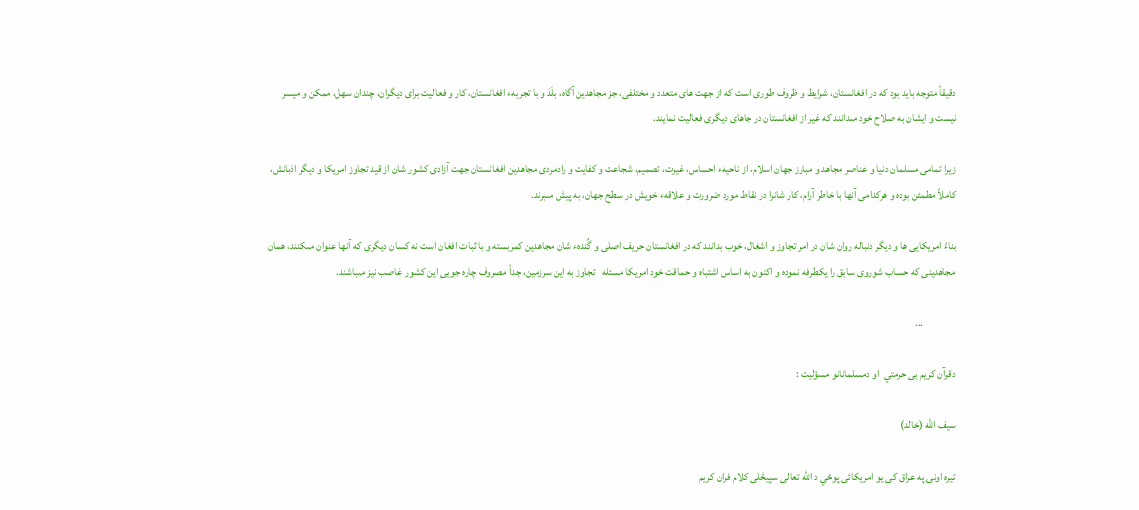دقيقاً متوجه بايد بود که در افغانستان، شرايط و ظروف طورى است که از جهت هاى متعدد و مختلفى، جز مجاهدين آگاه، بلَدَ و با تجربهء افغانستان، کار و فعاليت براى ديگران، چندان سهل، ممکن و ميسر نيست و ايشان به صلاح خود مىدانند که غير از افغانستان در جاهاى ديگرى فعاليت نمايند.

زيرا تمامى مسلمان دنيا و عناصر مجاهد و مبارز جهان اسلام، از ناحيهء احساس، غيرت، تصميم، شجاعت و کفايت و رادمردى مجاهدين افغانستان جهت آزادى کشور شان از قيد تجاوز امريکا و ديگر اذبانش، کاملاً مطمئن بوده و هرکدامى آنها با خاطر آرام، کار شانرا در نقاط مورد ضرورت و علاقهء خويش در سطح جهان، به پيش مىبرند.

بناءً امريکايى ها و ديگر دنباله روان شان در امر تجاوز و اشغال، خوب بدانند که در افغانستان حريف اصلى و گُندهء شان مجاهدين کمربسته و با ثبات افغان است نه کسان ديگرى که آنها عنوان مىکنند، همان مجاهدينى که حساب شوروى سابق را يکطرفه نموده و اکنون به اساس اشتباه و حماقت خود امريکا مسئله   تجاوز به اين سرزمين، جداً مصروف چاره جويى اين کشور غاصب نيز مىباشند.

               ...

دقرآن کريم بى حرمتي  او دمسلمانانو مسؤليت :

سيف الله (خالد)

تيره اونۍ په عراق کى يو امريکائى پوځي د الله تعالى سپيڅلى کلام فران کريم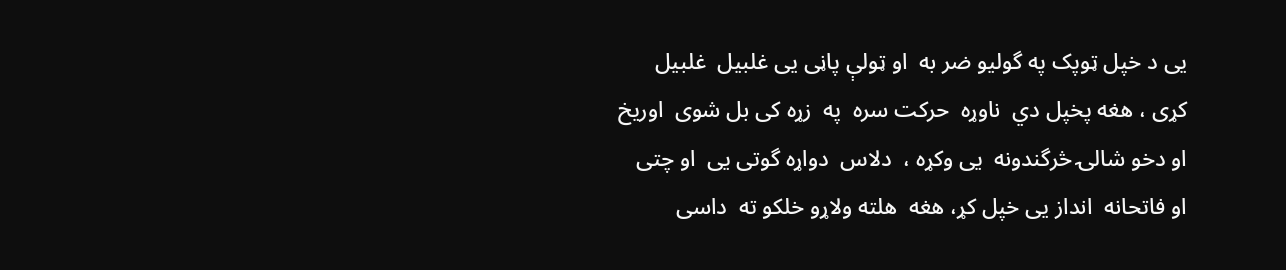يى د خپل ټوپک په گوليو ضر به  او ټولې پاڼى يى غلبيل  غلبيل کړى ، هغه پخپل دي  ناوړه  حرکت سره  په  زړه کى بل شوى  اوريخ  او دخو شالۍ څرگندونه  يى وکړه ،  دلاس  دواړه گوتى يى  او چتى  او فاتحانه  انداز يى خپل کړ، هغه  هلته ولاړو خلکو ته  داسى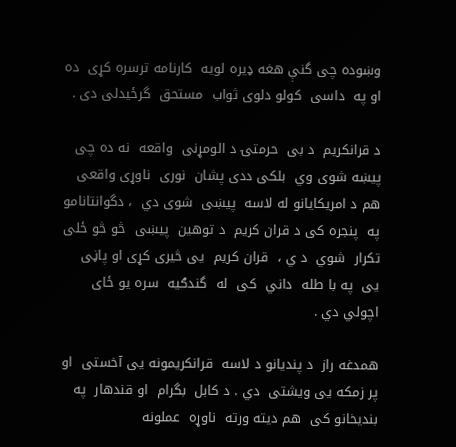وښوده چى گنې هغه ډيره لويه  کارنامه ترسره کړى  ده او په  داسى  کولو دلوى ثواب  مستحق  گرځيدلى دى .

د قرانکريم  د بى  حرمتۍ د الومړنى  واقعه  نه ده چى پيښه شوى وي  بلکى ددى پشان  نورى  ناوړى واقعى هم د امريکايانو له لاسه  پيښى  شوى دي  ، دگوانتانامو  په  پنجره کى د قران کريم  د توهين  پيښى  څو څو ځلى  تکرار  شوي  د ي ،  قران کريم  يى څيرى کړى او پاڼى يى  په با طله  داني  کى  له  گندګيه  سره يو ځاى اچولي دي .

همدغه راز  د پنديانو د لاسه  قرانکريمونه يى آخستى  او پر زمکه يى ويشتى  دي . د کابل  بگرام  او قندهار  په  بنديخانو کى  هم ديته ورته  ناوړه  عملونه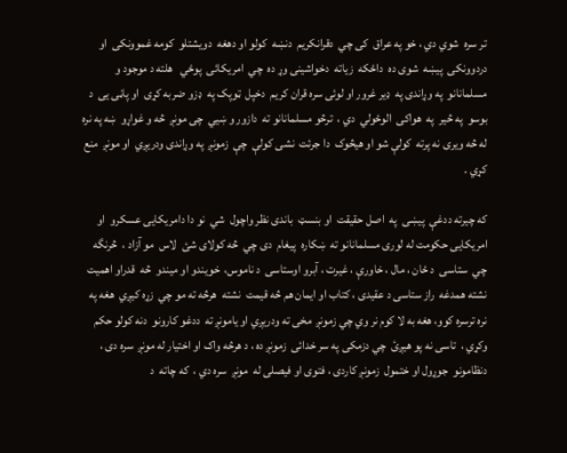تر سره  شوي دي ، خو په عراق  کى چي  دقرانکريم  دنښه  کولو او دهغه  دويشتلو  کومه غموونکى  او دردوونکى  پيښه  شوى ده  داځکه  زياته  دخواشينى وړ ده  چي  امريکائى  پوځي   هلته د موجود و مسلمانانو  په وړاندى په  ډير غرور او لوئى سره قران کريم  دخپل  ټوپک په  ډزو ضربه کړى  او پاڼى يى  د بوسو  په څير  په  هواکى  الوځولي  دي ،  ترڅو مسلمانانو ته  دازور و ښيي  چى مونږ  څه و غواړو  ښه په نره  له څه ويرى نه پرته  کولې شو او هيڅوک  دا جرئت  نشى کولې  چې  زمونږ  په وړاندى ودريږي  او مونږ  منع کړي .

که چيرته ددغې  پيښى  په  اصل حقيقت  او بنسټ  باندى نظر واچول  شي  نو دا دامريکايى عسکرو  او امريکايى حکومت له لورى مسلمانانو ته  ښکاره  پيغام  دى چي  څه کولاى شئ  لاس  مو آزاد ،  څرنگه  چي  ستاسى  د ځان ، مال ، خاورې ، غيرت ، آبرو اوستاسى  د ناموس،  خويندو او ميندو  څه  قدراو اهميت  نشته همدغه  راز ستاسى د عقيدى ، کتاب او ايمان هم څه قيمت  نشته  هرڅه ته مو چي  زړه کيږي  هغه په  نره ترسره کوو، هغه به لا کوم نر وي چي زمونږ  مخى ته ودريږي او يامونږ ته  ددغو کارونو  دنه کولو حکم وکړي ،  تاسى نه پو هيږئ  چي دزمکى په سر خدائى  زمونږ ده ، د هرڅه واک او اختيار له مونږ  سره دى ،  دنظامونو  جوړول او ختمول  زمونږ کاردى ، فتوى او فيصلى له  مونږ  سره دي ،  که چاته  د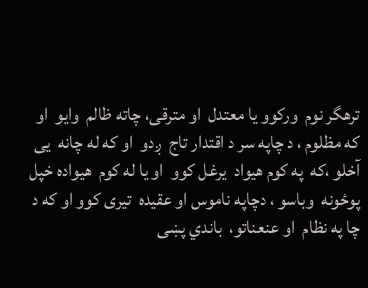ترهگر نوم  ورکوو يا معتدل  او مترقى، چاته ظالم  وايو  او که مظلوم ، د چاپه سر د اقتدار تاج  ږدو  او که له چانه  يى آخلو ،که  په کوم هيواد  يرغل کوو  او يا له کوم  هيواده خپل  پوځونه  وباسو ، دچاپه ناموس او عقيده  تيرى کوو او که د چا په نظام  او عنعناتو،  باندي پښى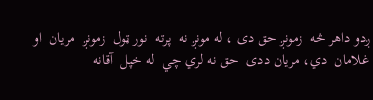ږدو داهر څه  زمونږ حق دى ، له مونږ نه  پرته  نور ټول  زمونږ  مريان  او غلامان  دي، مريان ددى  حق نه لري چي  له خپل  آقانه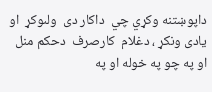داپوښتنه وکړي چي  داکار دى  ولىوکړ  او يادى ونکړ ، دغلام  کارصرف  دحکم منل  او په چو په خوله او په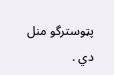پټوسترگو منل دي .